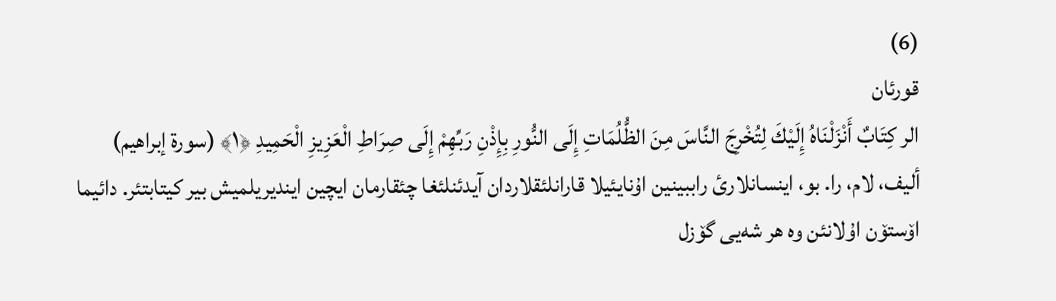(6)
قورئان
الر كِتَابٌ أَنْزَلْنَاهُ إِلَيْكَ لِتُخْرِجَ النَّاسَ مِنَ الظُّلُمَاتِ إِلَى النُّورِ بِإِذْنِ رَبِّهِمْ إِلَى صِرَاطِ الْعَزِيزِ الْحَمِيدِ ﴿۱﴾ (سورة إبراهیم)
ألیف، لام، را. بو، اینسانلارئ راببینین اۇنایئیلا قارانلئقلاردان آیدئنلئغا چئقارمان ایچین ایندیریلمیش بیر کیتابتئر. دائیما اۆستۆن اۇلانئن وە هر شەیی گۆزل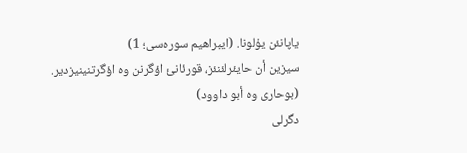یاپانئن یۇلونا. (ایبراهیم سورەسی؛ 1)
سیزین أن حایئرلئنئز، قورئانئ اؤگرنن وە اؤگرتنینیزدیر. (بوحاری وە أبو داوود)
دگرلی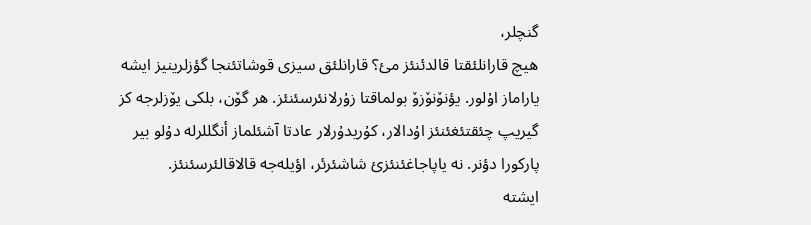گنچلر،
هیچ قارانلئقتا قالدئنئز مئ؟ قارانلئق سیزی قوشاتئنجا گؤزلرینیز ایشە یاراماز اۇلور. یؤنۆنۆزۆ بولماقتا زۇرلانئرسئنئز. هر گۆن، بلکی یۆزلرجە کز گیریپ چئقتئغئنئز اۇدالار، کۇریدۇرلار عادتا آشئلماز أنگللرلە دۇلو بیر پارکورا دؤنر. نە یاپاجاغئنئزئ شاشئرئر، اؤیلەجە قالاقالئرسئنئز.
ایشتە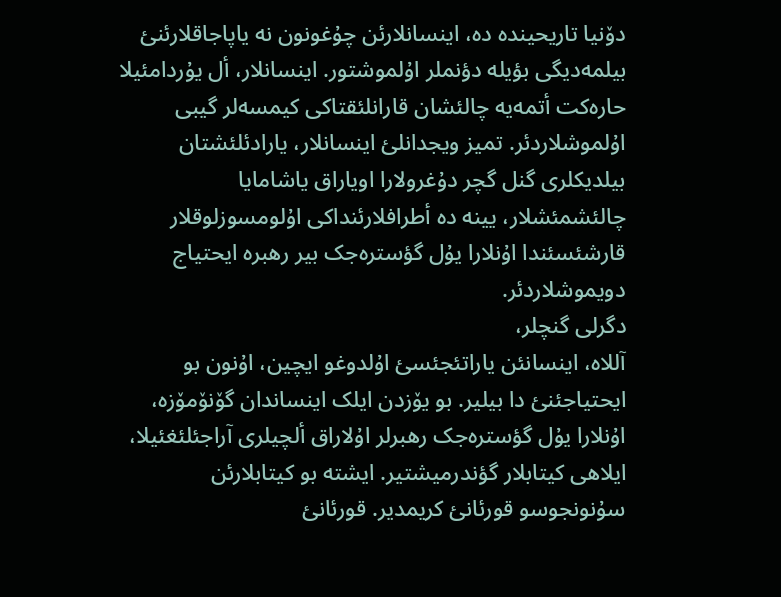دۆنیا تاریحیندە دە، اینسانلارئن چۇغونون نە یاپاجاقلارئنئ بیلمەدیگی بؤیلە دؤنملر اۇلموشتور. اینسانلار، أل یۇردامئیلا حارەکت أتمەیە چالئشان قارانلئقتاکی کیمسەلر گیبی اۇلموشلاردئر. تمیز ویجدانلئ اینسانلار، یارادئلئشتان بیلدیکلری گنل گچر دۇغرولارا اویاراق یاشامایا چالئشمئشلار، یینە دە أطرافلارئنداکی اۇلومسوزلوقلار قارشئسئندا اۇنلارا یۇل گؤسترەجک بیر رهبرە ایحتیاج دویموشلاردئر.
دگرلی گنچلر،
آللاە، اینسانئن یاراتئجئسئ اۇلدوغو ایچین، اۇنون بو ایحتیاجئنئ دا بیلیر. بو یۆزدن ایلک اینساندان گۆنۆمۆزە، اۇنلارا یۇل گؤسترەجک رهبرلر اۇلاراق ألچیلری آراجئلئغئیلا، ایلاهی کیتابلار گؤندرمیشتیر. ایشتە بو کیتابلارئن سۇنونجوسو قورئانئ کریمدیر. قورئانئ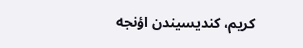کریم، کندیسیندن اؤنجە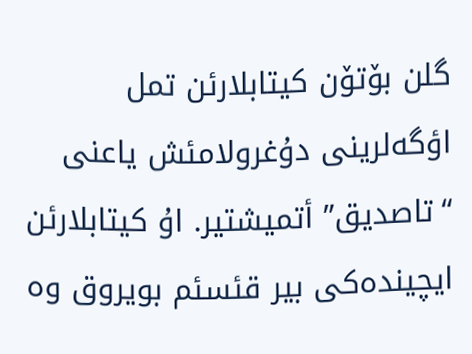گلن بۆتۆن کیتابلارئن تمل اؤگەلرینی دۇغرولامئش یاعنی “تاصدیق” أتمیشتیر. اۇ کیتابلارئن ایچیندەکی بیر قئسئم بویروق وە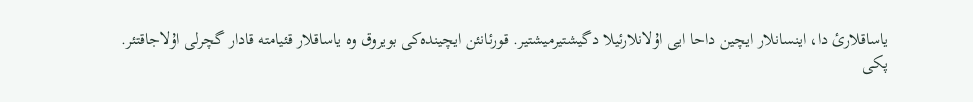یاساقلارئ دا، اینسانلار ایچین داحا ایی اۇلانلارئیلا دگیشتیرمیشتیر. قورئانئن ایچیندەکی بویروق وە یاساقلار قئیامتە قادار گچرلی اۇلاجاقتئر.
پکی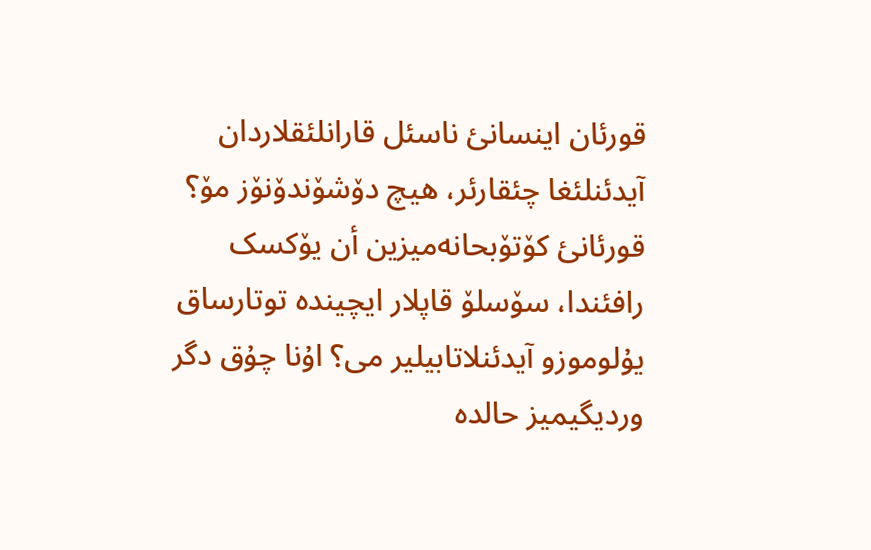قورئان اینسانئ ناسئل قارانلئقلاردان آیدئنلئغا چئقارئر، هیچ دۆشۆندۆنۆز مۆ؟ قورئانئ کۆتۆبحانەمیزین أن یۆکسک رافئندا، سۆسلۆ قاپلار ایچیندە توتارساق یۇلوموزو آیدئنلاتابیلیر می؟ اۇنا چۇق دگر وردیگیمیز حالدە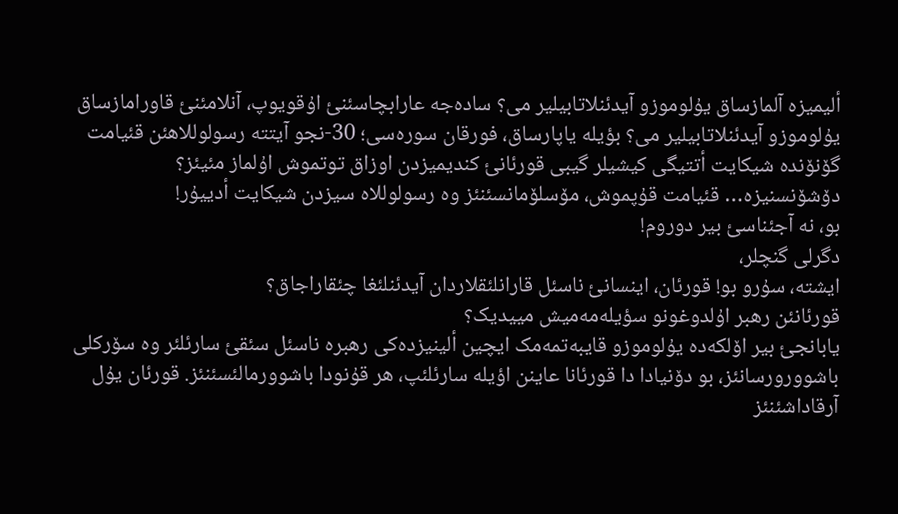ألیمیزە آلمازساق یۇلوموزو آیدئنلاتابیلیر می؟ سادەجە عارابچاسئنئ اۇقویوپ، آنلامئنئ قاورامازساق یۇلوموزو آیدئنلاتابیلیر می؟ بؤیلە یاپارساق، فورقان سورەسی؛ 30-نجو آیتتە رسولوللاهئن قئیامت گۆنۆندە شیکایت أتتیگی کیشیلر گیبی قورئانئ کندیمیزدن اوزاق توتموش اۇلماز مئیئز؟
دۆشۆنسنیزە… قئیامت قۇپموش، مۆسلۆمانسئنئز وە رسولوللاە سیزدن شیکایت أدییۇر!
بو، نە آجئناسئ بیر دوروم!
دگرلی گنچلر،
ایشتە، سۇرو بو! قورئان، اینسانئ ناسئل قارانلئقلاردان آیدئنلئغا چئقاراجاق؟
قورئانئن رهبر اۇلدوغونو سؤیلەمەمیش مییدیک؟
یابانجئ بیر اۆلکەدە یۇلوموزو قایبەتمەمک ایچین ألینیزدەکی رهبرە ناسئل سئقئ سارئلئر وە سۆرکلی باشوورورسانئز، بو دۆنیادا دا قورئانا عاینن اؤیلە سارئلئپ، هر قۇنودا باشوورمالئسئنئز. قورئان یۇل آرقاداشئنئز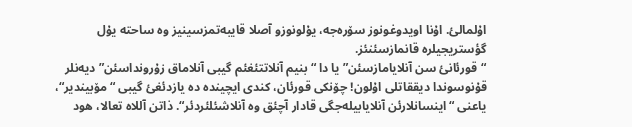اۇلمالئ. اۇنا اویدوغونوز سۆرەجە، یۇلونوزو آصلا قایبەتمزسینیز وە ساحتە یۇل گؤستریجیلرە قانمازسئنئز.
“قورئانئ سن آنلایامازسئن” یا دا “بنیم آنلاتتئغئم گیبی آنلاماق زۇرونداسئن” دیەنلر قۇنوسوندا دیققاتلی اۇلون! چۆنکی قورئان، کندی ایچیندە دە یازدئغئ گیبی “مۆبیندیر“، یاعنی “اینسانلارئن آنلایابیلەجگی قادار آچئق وە آنلاشئلئردئر“. ذاتن آللاە تعالا، هود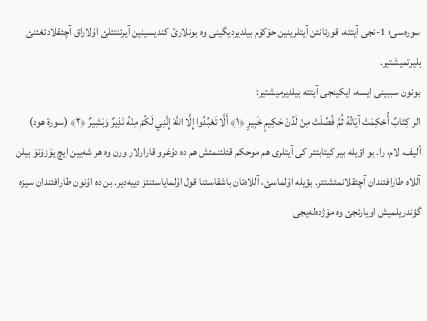سورەسی؛ 1-نجی آیتتە، قورئانئن آیتلرینین حۆکۆم بیلدیردیگینی وە بونلارئ کندیسینین آیرئنتئلئ اۇلاراق آچئقلادئغئنئ بلیرتمیشتیر.
بونون سببینی ایسە، ایکینجی آیتتە بیلدیرمیشتیر:
الر كِتَابٌ أُحْكِمَتْ آيَاتُهُ ثُمَّ فُصِّلَتْ مِنْ لَدُنْ حَكِيمٍ خَبِيرٍ ﴿۱﴾ أَلَّا تَعْبُدُوا إِلَّا اللَّهَ إِنَّنِي لَكُمْ مِنْهُ نَذِيرٌ وَبَشِيرٌ ﴿۲﴾ (سورة هود)
ألیف، لام، را. بو اؤیلە بیر کیتابتئر کی آیتلری هم موحکم قئلئنمئش هم دە دۇغرو قارارلار ورن وە هر شەیین ایچ یۆزۆنۆ بیلن آللاە طارافئندان آچئقلانمئشتئر. بؤیلە اۇلماسئ، آللاەتان باشقاسئنا قول اۇلمایاسئنئز دییەدیر. بن دە اۇنون طارافئندان سیزە گؤندریلمیش اویارئجئ وە مۆژدەلەیجی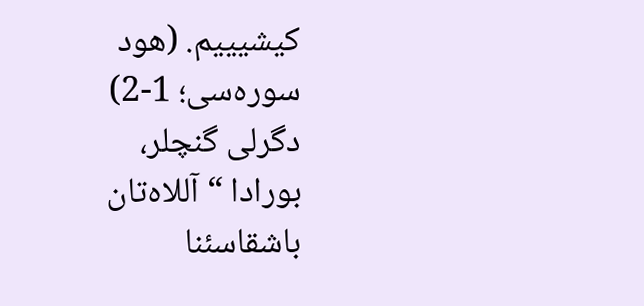کیشیییم. (هود سورەسی؛ 1-2)
دگرلی گنچلر،
بورادا “آللاەتان باشقاسئنا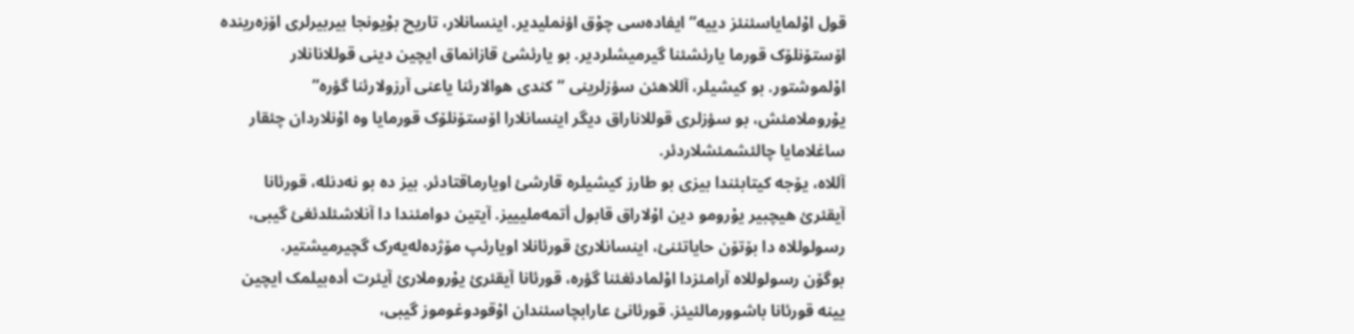قول اۇلمایاسئنئز دییە” ایفادەسی چۇق اؤنملیدیر. اینسانلار، تاریح بۇیونجا بیربیرلری اۆزەریندە اۆستۆنلۆک قورما یارئشئنا گیرمیشلردیر. بو یارئشئ قازانماق ایچین دینی قوللانانلار اۇلموشتور. بو کیشیلر، آللاهئن سؤزلرینی “کندی هوالارئنا یاعنی آرزولارئنا گؤرە” یۇروملامئش، بو سؤزلری قوللاناراق دیگر اینسانلارا اۆستۆنلۆک قورمایا وە اۇنلاردان چئقار ساغلامایا چالئشمئشلاردئر.
آللاە، یۆجە کیتابئندا بیزی بو طارز کیشیلرە قارشئ اویارماقتادئر. بیز دە بو نەدنلە، قورئانا آیقئرئ هیچبیر یۇرومو دین اۇلاراق قابول أتمەملیییز. آیتین دوامئندا دا آنلاشئلدئغئ گیبی، رسولوللاە دا بۆتۆن حایاتئنئ، اینسانلارئ قورئانلا اویارئپ مۆژدەلەیەرک گچیرمیشتیر.
بوگۆن رسولوللاە آرامئزدا اۇلمادئغئنا گؤرە، قورئانا آیقئرئ یۇروملارئ آیئرت أدەبیلمک ایچین یینە قورئانا باشوورمالئیئز. قورئانئ عارابچاسئندان اۇقودوغوموز گیبی،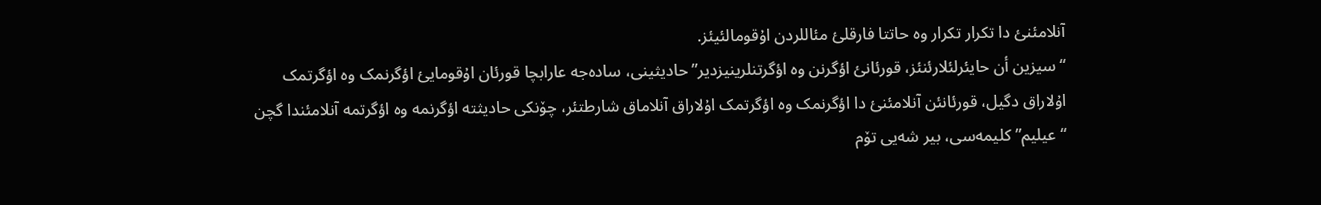آنلامئنئ دا تکرار تکرار وە حاتتا فارقلئ مئاللردن اۇقومالئیئز.
“سیزین أن حایئرلئلارئنئز، قورئانئ اؤگرنن وە اؤگرتنلرینیزدیر” حادیثینی، سادەجە عارابچا قورئان اۇقومایئ اؤگرنمک وە اؤگرتمک اۇلاراق دگیل، قورئانئن آنلامئنئ دا اؤگرنمک وە اؤگرتمک اۇلاراق آنلاماق شارطتئر، چۆنکی حادیثتە اؤگرنمە وە اؤگرتمە آنلامئندا گچن “عیلیم” کلیمەسی، بیر شەیی تۆم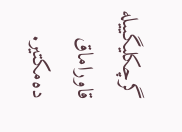گرچکلیگییلە قاوراماق دەمکتیر.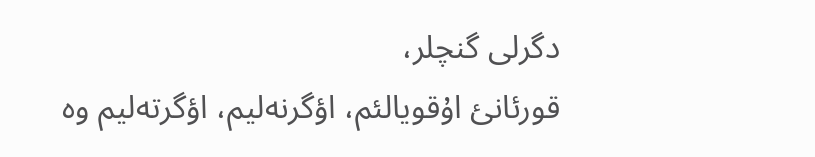دگرلی گنچلر،
قورئانئ اۇقویالئم، اؤگرنەلیم، اؤگرتەلیم وە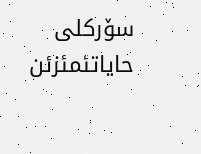سۆرکلی حایاتئمئزئن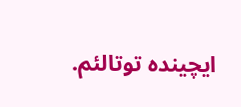ایچیندە توتالئم.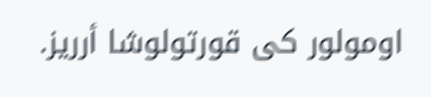اومولور کی قورتولوشا أرریز.